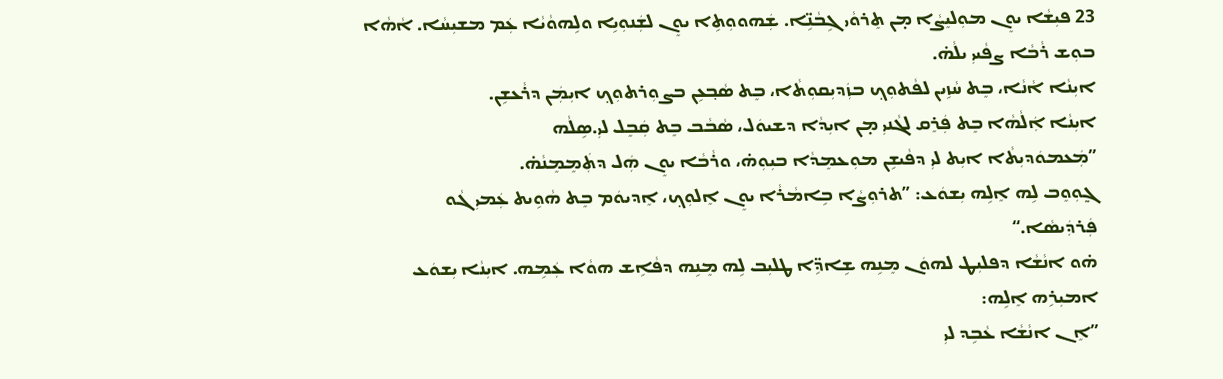23 ܦܝܼܫܵܐ ܝܘܸܢ ܡܘܼܠܝܸܨܵܐ ܡ̣ܢ ܬܸܪܘܵܝ ܓܹܒܵܢܹ̈ܐ. ܫܲܗܘܘܼܬܹܐ ܝܘܸܢ ܠܫܲܢܘܼܝܹܐ ܘܠܹܗܘܵܝܵܐ ܥܲܡ ܡܫܝܼܚܵܐ. ܐܵܗܵܐ ܒܘܼܫ ܪܵܒܵܐ ܨܦܵܝܝܼ ܝܠܵܗ̇.
ܐܝܼܢܵܐ ܐܵܢܵܐ، ܒܸܬ ܚܵܙܹܝܢ ܠܦܵܬܘܼܟ݂ ܒܙܲܕܝܼܩܘܼܬܵܐ، ܒܸܬ ܣܵܒ݂ܥܹܢ ܒܨܘܼܪܬܘܼܟ݂ ܐܝܼܡܲܢ ܕܪܵܥܫܹܢ.
ܐܝܼܢܵܐ ܐܲܠܵܗܵܐ ܒܸܬ ܦܲܪܸܩ ܠܓܵܢܝܼ ܡ̣ܢ ܐܝܼܕܵܐ ܕܫܝܘܿܠ، ܣܵܒܵܒ ܒܸܬ ܩܲܒܸܠ ܠܝܼ.ܣܹܠܵܗ
”ܡܲܥܡܘܿܕܝܼܬܵܐ ܐܝܼܬ ܠܝܼ ܕܦܵܝܫܹܢ ܡܘܼܥܡܸܕܵܐ ܒܝܼܘܼܗ̇، ܘܪܵܒܵܐ ܝܘܸܢ ܗܲܠ ܕܬܲܡܸܡܸܢܵܗ̇.
ܓ̰ܘܼܘܸܒ ܠܹܗ ܐܸܠܹܗ ܝܼܫܘܿܥ: ”ܬܪܘܼܨܵܐ ܒܹܐܡܵܪܵܐ ܝܘܸܢ ܐܸܠܘܼܟ݂، ܐܸܕܝܘܿܡ ܒܸܬ ܗܵܘܹܝܬ ܥܲܡܝܼ ܓܵܘ ܦܲܪܕܲܝܣܵܐ.“
ܗ̇ܘ ܐܢܵܫܵܐ ܕܦܠܝܼܛ ܠܗܘܿܢ ܡܸܢܹܗ ܫܹܐܕܹ̈ܐ ܛܠܝܼܒ ܠܹܗ ܡܸܢܹܗ ܕܦܵܐܹܫ ܗܘܵܐ ܥܲܡܹܗ. ܐܝܼܢܵܐ ܝܼܫܘܿܥ ܐܡܝܼܪܹܗ ܐܸܠܹܗ:
”ܐܸܢ ܐܢܵܫܵܐ ܥܵܒܹܕ ܠܝܼ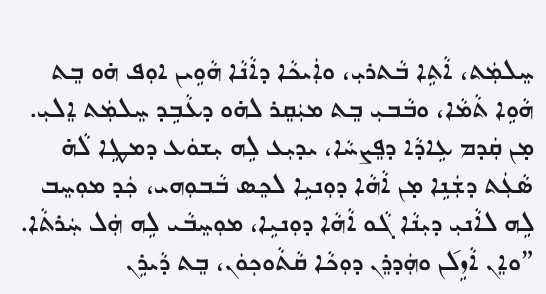ܚܸܠܡܲܬ، ܐܵܬܹܐ ܒܵܬܪܝܼ، ܘܐܲܝܟܵܐ ܕܐܵܢܵܐ ܗܵܘܹܝܢ ܐܘܼܦ ܗ̇ܘ ܒܸܬ ܗܵܘܹܐ ܬܵܡܵܐ، ܘܒܵܒܝܼ ܒܸܬ ܡܝܲܩܸܪ ܠܗ̇ܘ ܕܥܵܒܹܕ ܚܸܠܡܲܬ ܐܸܠܝܼ.
ܡ̣ܢ ܩܲܕܡ ܥܹܐܕܵܐ ܕܦܸܨܚܵܐ، ܝܕܝܼܥ ܠܹܗ ܝܼܫܘܿܥ ܕܡܛܹܐ ܠܵܗ̇ ܣܵܥܲܬ ܕܫܲܢܹܐ ܡ̣ܢ ܐܵܗܵܐ ܕܘܼܢܝܹܐ ܠܟܸܣ ܒܵܒܘܼܗܝ، ܟܲܕ ܡܘܼܚܸܒ ܠܹܗ ܠܐܵܢܝܼ ܕܝܼܢܵܐ ܓܵܘ ܐܵܗܵܐ ܕܘܼܢܝܹܐ، ܡܘܼܚܸܒܵܝ ܠܹܗ ܗܲܠ ܚܲܪܬܵܐ.
”ܘܐܸܢ ܐܵܙܹܠ݇ܢ ܘܗܲܕܪܸܢ ܕܘܼܟܵܐ ܩܵܬܵܘܟ݂ܘܿܢ، ܒܸܬ ܕܵܝܪܹܢ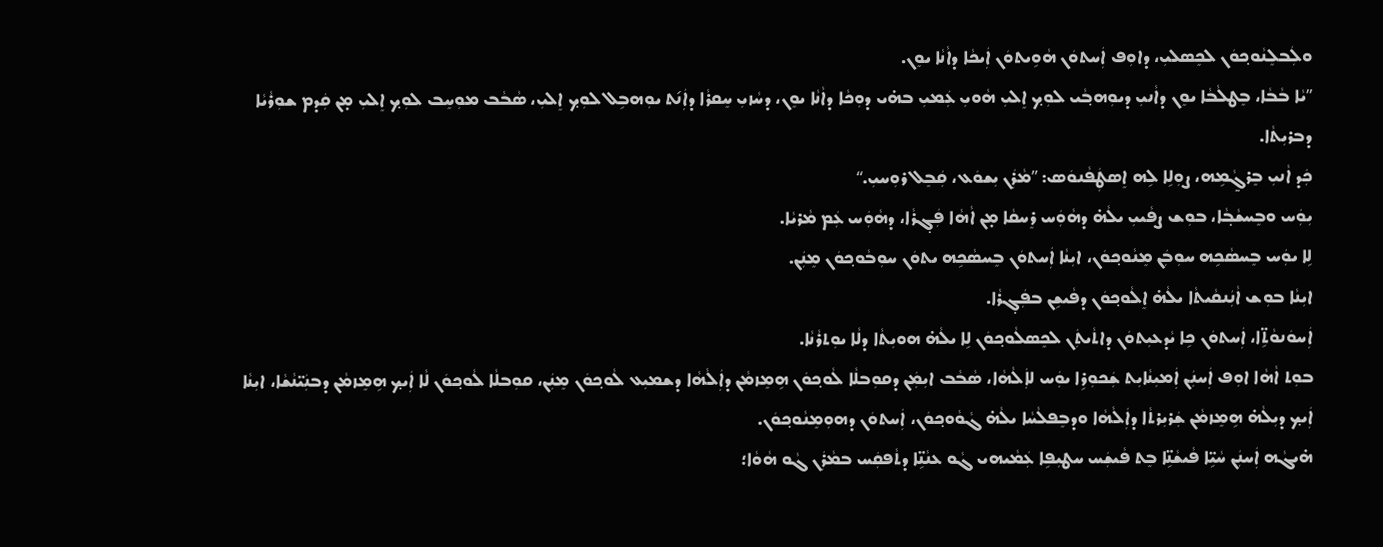ܘܠܲܒܠܸܢܵܘܟ݂ܘܿܢ ܠܟܸܣܠܝܼ، ܕܐܘܼܦ ܐܲܚܬܘܿܢ ܗܵܘܹܝܬܘܿܢ ܐܲܝܟܵܐ ܕܐܵܢܵܐ ܝܘܸܢ.
”ܝܵܐ ܒܵܒܵܐ، ܒܸܛܠܵܒܵܐ ܝܘܸܢ ܕܐܵܢܝܼ ܕܝܘܼܗܒ݂ܵܝ ܠܘܼܟ݂ ܐܸܠܝܼ ܗܵܘܝܼ ܥܲܡܝܼ ܒܗ̇ܝ ܕܘܼܟܵܐ ܕܐܵܢܵܐ ܝܘܸܢ، ܕܚܵܙܝܼ ܚܸܩܪܵܐ ܕܐܲܢ݇ܬ ܝܘܼܗܒܹܠ ܠܘܼܟ݂ ܐܸܠܝܼ، ܣܵܒܵܒ ܡܘܼܚܸܒ ܠܘܼܟ݂ ܐܸܠܝܼ ܡ̣ܢ ܩܲܕܡ ܫܘܼܪܵܝܵܐ ܕܒܪܝܼܬܵܐ.
ܟܲܕ ܐܵܢܝܼ ܒܸܪܓ̰ܵܡܹܗ، ܨܘܼܠܹܐ ܠܹܗ ܐܸܣܛܲܦܵܢܘܿܣ: ”ܡܵܪܲܢ ܝܼܫܘܿܥ، ܩܲܒܸܠ ܪܘܼܚܝܼ.“
ܝܼܘܲܚ ܘܒܸܚܫܵܒ݂ܵܐ، ܒܘܼܫ ܨܦܵܝܝܼ ܝܠܵܗ̇ ܕܗܵܘܲܚ ܪܸܚܩܵܐ ܡ̣ܢ ܐܵܗܵܐ ܦܲܓ݂ܪܵܐ، ܕܗܵܘܲܚ ܥܲܡ ܡܵܪܝܵܐ.
ܠܹܐ ܝܘܲܚ ܒܸܚܣܵܟܹܗ ܚܘܼܒܲܢ ܡܸܢܵܘܟ݂ܘܿܢ، ܐܝܼܢܵܐ ܐܲܚܬܘܿܢ ܒܸܚܣܵܟܹܗ ܝܬܘܿܢ ܚܘܼܒܵܘܟ݂ܘܿܢ ܡܸܢܲܢ.
ܐܝܼܢܵܐ ܒܘܼܫ ܐܵܢܲܢܩܵܝܬܵܐ ܝܠܵܗ̇ ܐܸܠܵܘܟ݂ܘܿܢ ܕܦܵܝܫܹܢ ܒܦܲܓ݂ܪܵܐ.
ܐܲܚܘܿܢܘܵܬܹ̈ܐ، ܐܲܚܬܘܿܢ ܟܹܐ ܝܵܕܥܝܼܬܘܿܢ ܕܐܬܵܝܬܲܢ ܠܟܸܣܠܵܘܟ݂ܘܿܢ ܠܹܐ ܝܠܵܗ̇ ܗܘܝܼܬܵܐ ܕܠܵܐ ܝܘܼܬܪܵܢܵܐ.
ܒܘܼܬ ܐܵܗܵܐ ܐܘܼܦ ܐܲܚܢܲܢ ܐܲܡܝܼܢܵܐܝܼܬ ܫܲܟܘܼܪܹܐ ܝܘܲܚ ܠܐܲܠܵܗܵܐ، ܣܵܒܵܒ ܐܝܼܡܲܢ ܕܩܘܼܒܠܵܐ ܠܵܘܟ݂ܘܿܢ ܗܹܡܸܙܡܵܢ ܕܐܲܠܵܗܵܐ ܕܫܡܝܼܥ ܠܵܘܟ݂ܘܿܢ ܡܸܢܲܢ، ܩܘܼܒܠܵܐ ܠܵܘܟ݂ܘܿܢ ܠܵܐ ܐܲܝܟ݂ ܗܹܡܸܙܡܵܢ ܕܒܢܲܝ̈ܢܵܫܵܐ، ܐܝܼܢܵܐ ܐܲܝܟ݂ ܕܝܼܠܵܗ̇ ܗܹܡܸܙܡܵܢ ܫܲܪܝܼܪܬܵܐ ܕܐܲܠܵܗܵܐ ܘܕܒܸܦܠܵܚܵܐ ܝܠܵܗ̇ ܓܵܘܵܘܟ݂ܘܿܢ، ܐܲܚܬܘܿܢ ܕܗܘܼܡܸܢܵܘܟ݂ܘܿܢ.
ܗ̇ܝܓܵܗ ܐܲܚܢܲܢ ܚܵܝܹ̈ܐ ܦܵܝܫܵܢܹ̈ܐ ܒܸܬ ܦܵܝܫܲܚ ܚܛܝܼܦܹܐ ܥܲܡܵܝܗܝ ܓܵܘ ܥܢܵܢܹ̈ܐ ܕܬܵܦܩܲܚ ܒܡܵܪܲܢ ܓܵܘ ܗܵܘܵܐ؛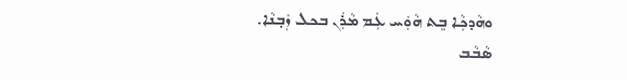ܘܗܵܕܟ݂ܵܐ ܒܸܬ ܗܵܘܲܚ ܥܲܡ ܡܵܪܲܢ ܒܟܠ ܙܲܒ݂ܢܵܐ.
ܣܵܒܵܒ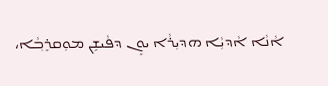ܐܵܢܵܐ ܐܵܕܝܼܵܐ ܗܕܝܼܪܵܐ ܝܘܸܢ ܕܦܵܝܫܹܢ ܡܘܼܩܪܸܒ݂ܵܐ،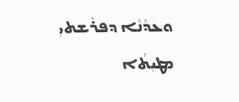ܘܥܕܵܢܵܐ ܕܦܪܵܫܬܝܼ ܡܛܝܼܬܵܐ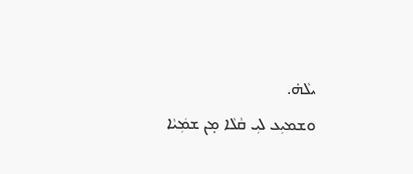ܝܠܵܗ̇.
ܘܫܡܝܼܥ ܠܝܼ ܩܵܠܵܐ ܡ̣ܢ ܫܡܲܝܵܐ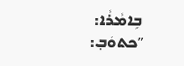ܒܹܐܡܵܪܵܐ: ”ܟܬܘܿܒ݂: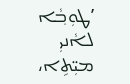’ܛܘܼܒ݂ܵܐ ܠܐܵܢܝܼ ܡܝܼ̈ܬܹܐ،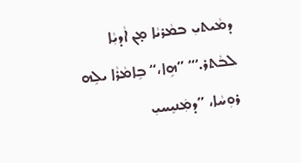ܕܡܵܝܬܝܼ ܒܡܵܪܝܵܐ ܡ̣ܢ ܐܵܕܝܼܵܐ ܠܒܵܬܪ.‘“ ”ܗܹܐ،“ ܒܹܐܡܵܪܵܐ ܝܠܹܗ ܪܘܼܚܵܐ، ”ܕܡܲܢܝܸܚܝܼ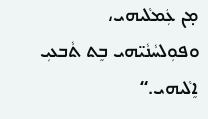ܡ̣ܢ ܥܲܡܠܵܝܗܝ، ܘܦܘܼܠܚܵܢܵܝ̈ܗܝ ܒܸܬ ܬܵܒܥܝܼ ܐܸܠܵܝܗܝ.“